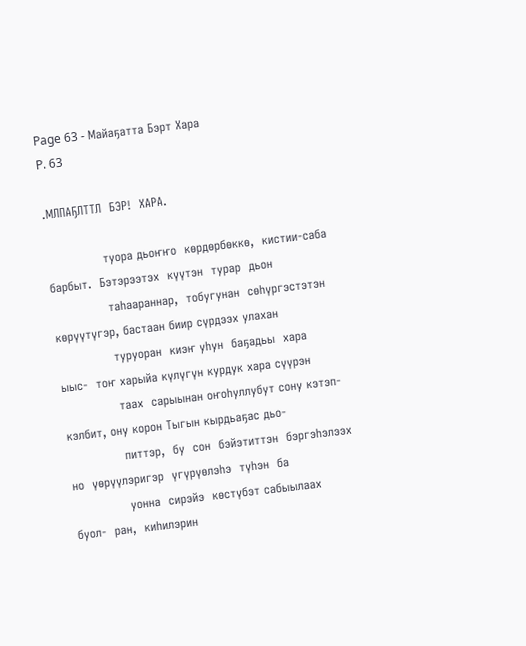Page 63 - Майаҕатта Бэрт Хара
P. 63

.МЛПАҔЛТТЛ  БЭР!  ХАРА.

              туора дьоҥҥо  көрдөрбөккө,  кистии-саба  барбыт.  Бэтэрээтэх  күүтэн  турар  дьон
              таһаараннар,  тобугунан  сөһүргэстэтэн  көрүүтүгэр, бастаан биир сүрдээх улахан
              туруоран  киэҥ уһун  баҕадьы  хара  ыыс-  тоҥ харыйа күлүгүн курдук хара сүүрэн
              таах  сарыынан оҥоһуллубут сону кэтэп-  кэлбит, ону корон Тыгын кырдьаҕас дьо-
              питтэр,  бу  сон  бэйэтиттэн  бэргэһэлээх  но  үөрүүлэригэр  үгүрүөлэһэ  түһэн  ба
              уонна  сирэйэ  көстүбэт сабыылаах  буол-  ран,  киһилэрин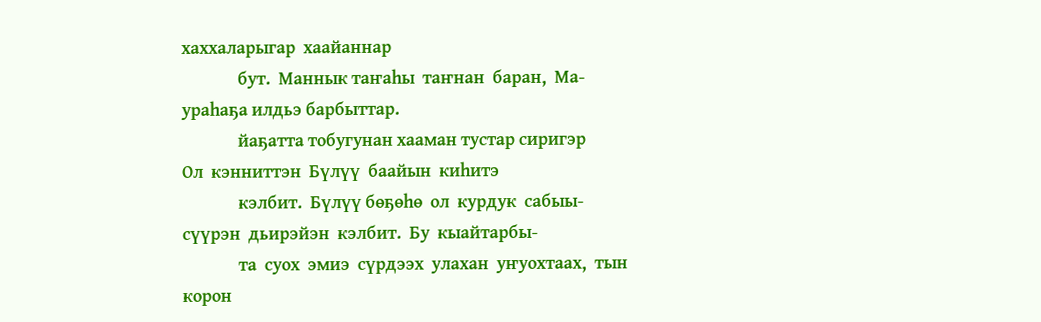хаххаларыгар  хаайаннар
              бут.  Маннык таҥаһы  таҥнан  баран,  Ма-  ураһаҕа илдьэ барбыттар.
              йаҕатта тобугунан хааман тустар сиригэр          Ол  кэнниттэн  Бүлүү  баайын  киһитэ
              кэлбит.  Бүлүү бөҕөһө  ол  курдук  сабыы-  сүүрэн  дьирэйэн  кэлбит.  Бу  кыайтарбы-
              та  суох  эмиэ  сүрдээх  улахан  уҥуохтаах,  тын  корон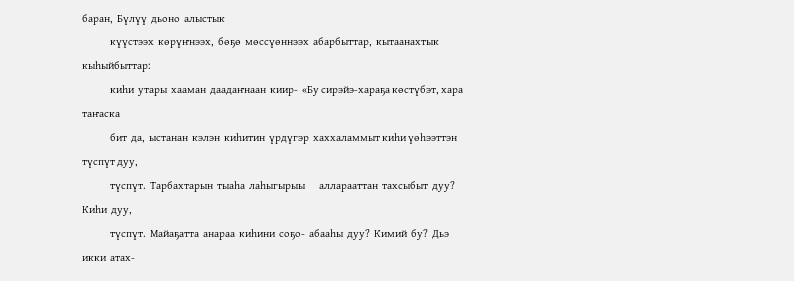баран,  Бүлүү  дьоно  алыстык
              күүстээх  көрүҥнээх,  бөҕө  мөссүөннээх  абарбыттар,  кытаанахтык кыһыйбыттар:
              киһи  утары  хааман  даадаҥнаан  киир-  «Бу сирэйэ-хараҕа көстүбэт, хара таҥаска
              бит  да,  ыстанан  кэлэн  киһитин  үрдүгэр  хаххаламмыт киһи үөһээттэн түспүт дуу,
              түспүт.  Тарбахтарын  тыаһа  лаһыгырыы       алларааттан  тахсыбыт  дуу?  Киһи  дуу,
              түспүт.  Майаҕатта  анараа  киһини  соҕо-  абааһы  дуу?  Кимий  бу?  Дьэ  икки  атах-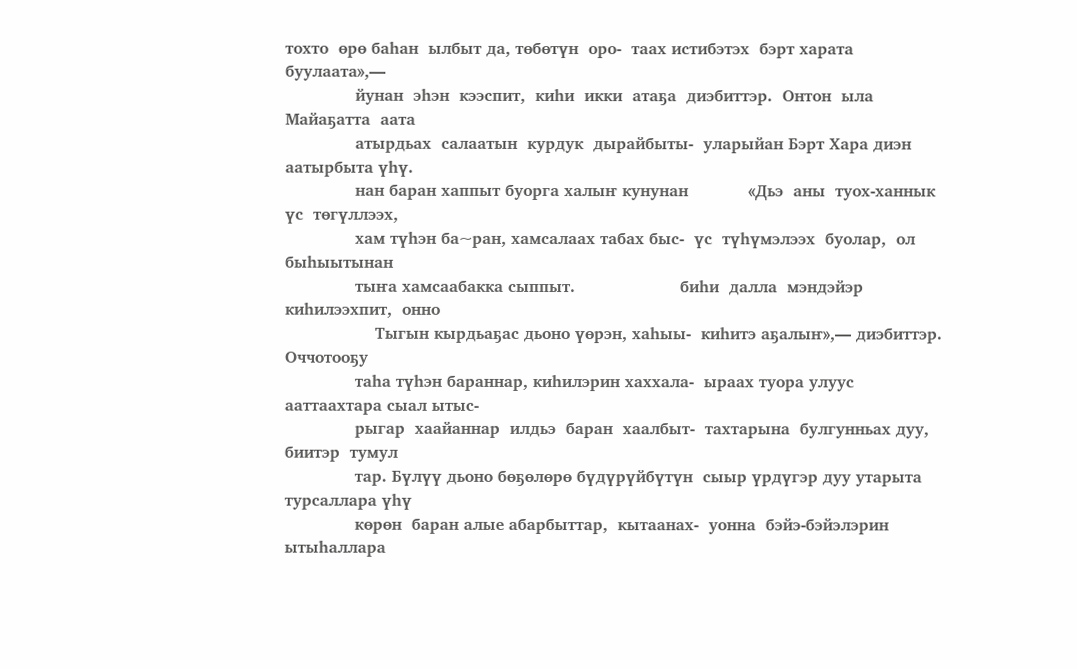тохто  өрө баһан  ылбыт да, төбөтүн  оро-  таах истибэтэх  бэрт харата  буулаата»,—
              йунан  эһэн  кээспит,  киһи  икки  атаҕа  диэбиттэр.  Онтон  ыла  Майаҕатта  аата
              атырдьах  салаатын  курдук  дырайбыты-  уларыйан Бэрт Хара диэн аатырбыта үһү.
              нан баран хаппыт буорга халыҥ кунунан            «Дьэ  аны  туох-ханнык  үс  төгүллээх,
              хам түһэн ба~ран, хамсалаах табах быс-  үс  түһүмэлээх  буолар,  ол  быһыытынан
              тыҥа хамсаабакка сыппыт.                     биһи  далла  мэндэйэр  киһилээхпит,  онно
                  Тыгын кырдьаҕас дьоно үөрэн, хаһыы-  киһитэ аҕалыҥ»,— диэбиттэр. Оччотооҕу
              таһа түһэн бараннар, киһилэрин хаххала-  ыраах туора улуус ааттаахтара сыал ытыс-
              рыгар  хаайаннар  илдьэ  баран  хаалбыт-  тахтарына  булгунньах дуу,  биитэр  тумул
              тар. Бүлүү дьоно бөҕөлөрө бүдүрүйбүтүн  сыыр үрдүгэр дуу утарыта турсаллара үһү
              көрөн  баран алые абарбыттар,  кытаанах-  уонна  бэйэ-бэйэлэрин  ытыһаллара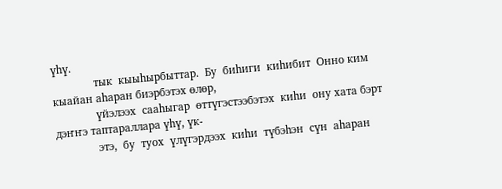үһү.
              тык  кыыһырбыттар.  Бу  биһиги  киһибит  Онно ким кыайан аһаран биэрбэтэх өлөр,
              үйэлээх  сааһыгар  өттүгэстээбэтэх  киһи  ону хата бэрт дэҥҥэ таптараллара үһү, үк-
              этэ,  бу  туох  үлүгэрдээх  киһи  түбэһэн  сүн  аһаран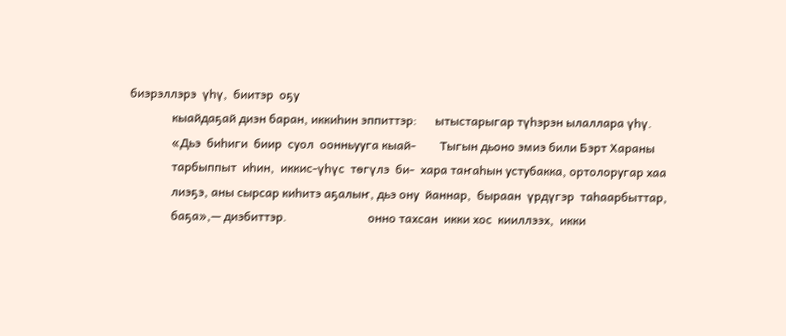биэрэллэрэ  үһү,  биитэр  оҕу
              кыайдаҕай диэн баран, иккиһин эппиттэр:      ытыстарыгар түһэрэн ылаллара үһү.
              «Дьэ  биһиги  биир  суол  оонньууга кыай-        Тыгын дьоно эмиэ били Бэрт Хараны
              тарбыппыт  иһин,  иккис-үһүс  төгүлэ  би-  хара таҥаһын устубакка, ортолоругар хаа
              лиэҕэ, аны сырсар киһитэ аҕалыҥ, дьэ ону  йаннар,  быраан  үрдүгэр  таһаарбыттар,
              баҕа»,— диэбиттэр.                           онно тахсан  икки хос  кииллээх,  икки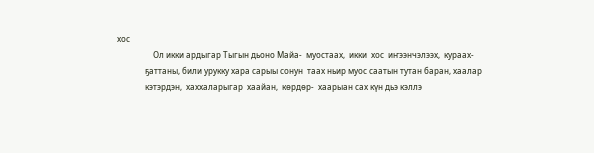хос
                  Ол икки ардыгар Тыгын дьоно Майа-  муостаах,  икки  хос  иҥээнчэлээх,  кураах-
              ҕаттаны, били урукку хара сарыы сонун  таах ньир муос саатын тутан баран, хаалар
              кэтэрдэн,  хаххаларыгар  хаайан,  көрдөр-  хаарыан сах күн дьэ кэллэ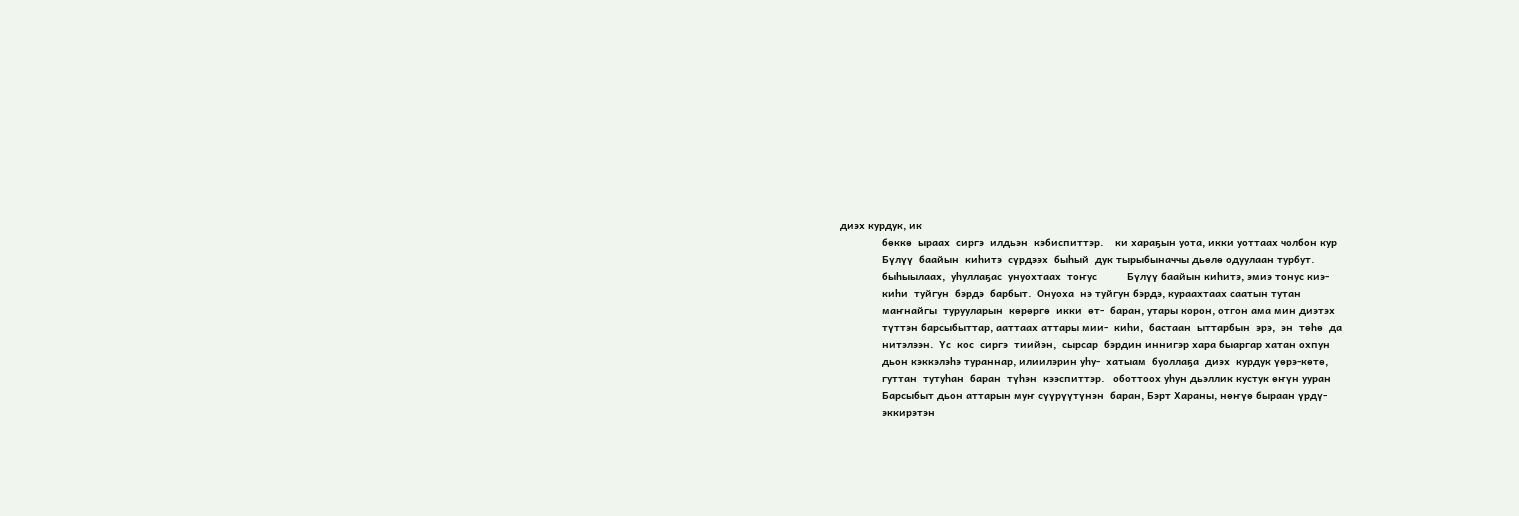диэх курдук, ик
              бөккө  ыраах  сиргэ  илдьэн  кэбиспиттэр.    ки хараҕын уота, икки уоттаах чолбон кур
              Бүлүү  баайын  киһитэ  сүрдээх  быһый  дук тырыбыначчы дьөлө одуулаан турбут.
              быһыылаах,  уһуллаҕас  унуохтаах  тоҥус          Бүлүү баайын киһитэ, эмиэ тонус киэ-
              киһи  туйгун  бэрдэ  барбыт.  Онуоха  нэ туйгун бэрдэ, кураахтаах саатын тутан
              маҥнайгы  турууларын  көрөргө  икки  өт-  баран, утары корон, отгон ама мин диэтэх
              түттэн барсыбыттар, ааттаах аттары мии-  киһи,  бастаан  ыттарбын  эрэ,  эн  төһө  да
              нитэлээн.  Үс  кос  сиргэ  тиийэн,  сырсар  бэрдин иннигэр хара быаргар хатан охпун
              дьон кэккэлэһэ тураннар, илиилэрин уһу-  хатыам  буоллаҕа  диэх  курдук үөрэ-көтө,
              гуттан  тутуһан  баран  түһэн  кээспиттэр.   оботтоох уһун дьэллик кустук өҥүн ууран
              Барсыбыт дьон аттарын муҥ сүүрүүтүнэн  баран, Бэрт Хараны, нөҥүө быраан үрдү-
              эккирэтэн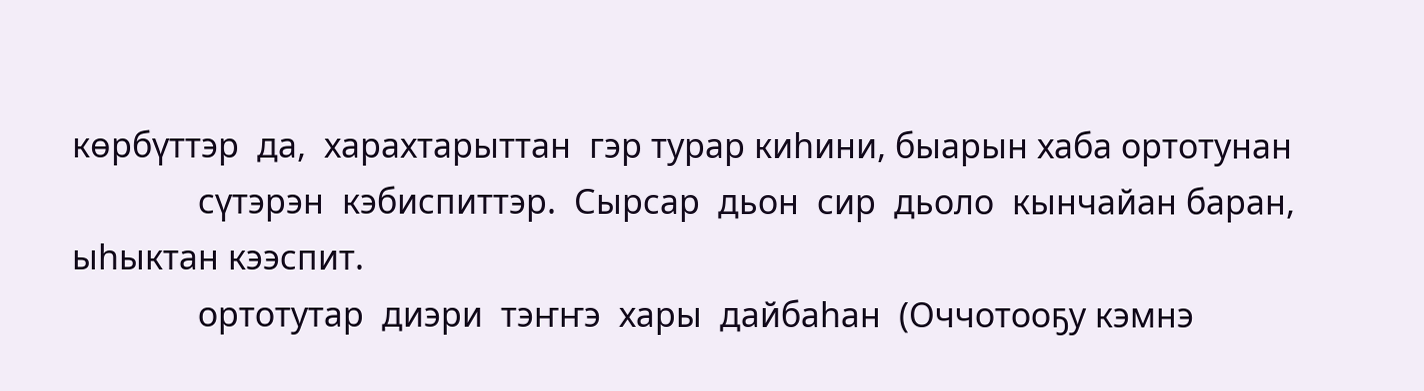көрбүттэр  да,  харахтарыттан  гэр турар киһини, быарын хаба ортотунан
              сүтэрэн  кэбиспиттэр.  Сырсар  дьон  сир  дьоло  кынчайан баран, ыһыктан кээспит.
              ортотутар  диэри  тэҥҥэ  хары  дайбаһан  (Оччотооҕу кэмнэ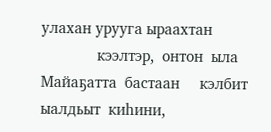улахан урууга ыраахтан
              кээлтэр,  онтон  ыла  Майаҕатта  бастаан     кэлбит  ыалдьыт  киһини,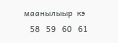маанылыыр  кэ
   58   59   60   61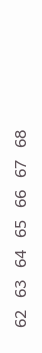62   63   64   65   66   67   68